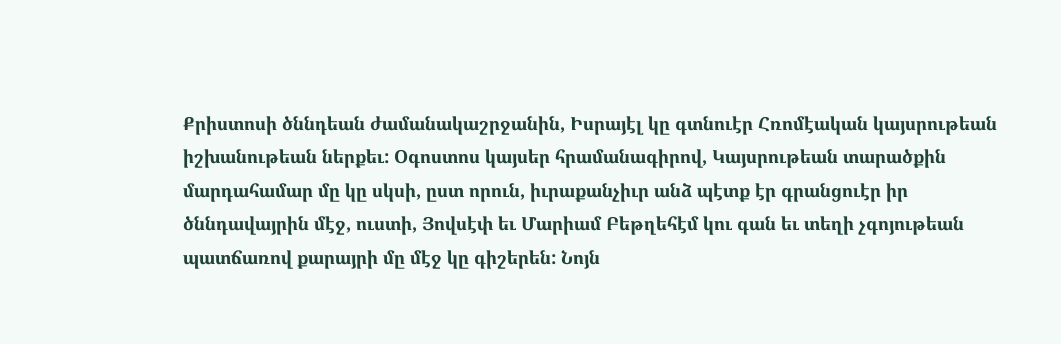Քրիստոսի ծննդեան ժամանակաշրջանին, Իսրայէլ կը գտնուէր Հռոմէական կայսրութեան իշխանութեան ներքեւ: Օգոստոս կայսեր հրամանագիրով, Կայսրութեան տարածքին մարդահամար մը կը սկսի, ըստ որուն, իւրաքանչիւր անձ պէտք էր գրանցուէր իր ծննդավայրին մէջ, ուստի, Յովսէփ եւ Մարիամ Բեթղեհէմ կու գան եւ տեղի չգոյութեան պատճառով քարայրի մը մէջ կը գիշերեն: Նոյն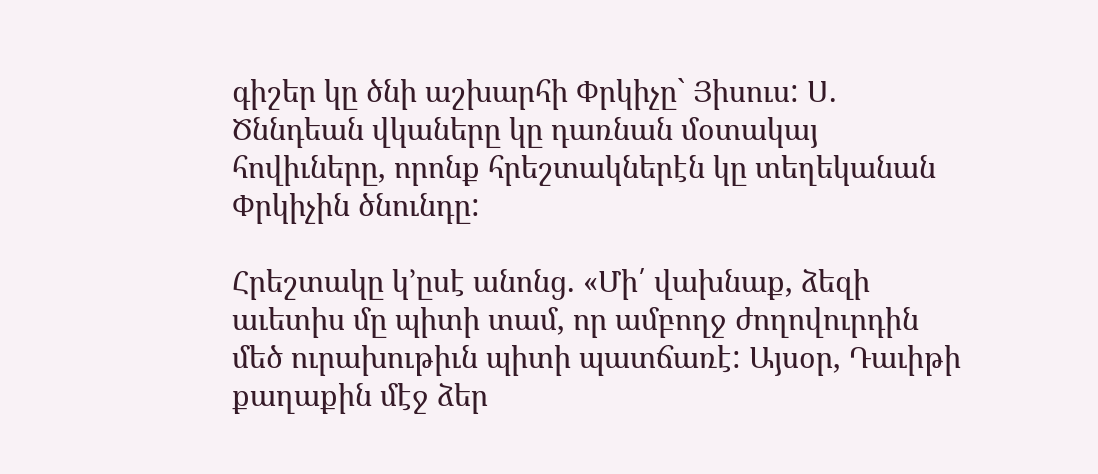գիշեր կը ծնի աշխարհի Փրկիչը` Յիսուս: Ս. Ծննդեան վկաները կը դառնան մօտակայ հովիւները, որոնք հրեշտակներէն կը տեղեկանան Փրկիչին ծնունդը:

Հրեշտակը կ’ըսէ անոնց. «Մի՛ վախնաք, ձեզի աւետիս մը պիտի տամ, որ ամբողջ ժողովուրդին մեծ ուրախութիւն պիտի պատճառէ: Այսօր, Դաւիթի քաղաքին մէջ ձեր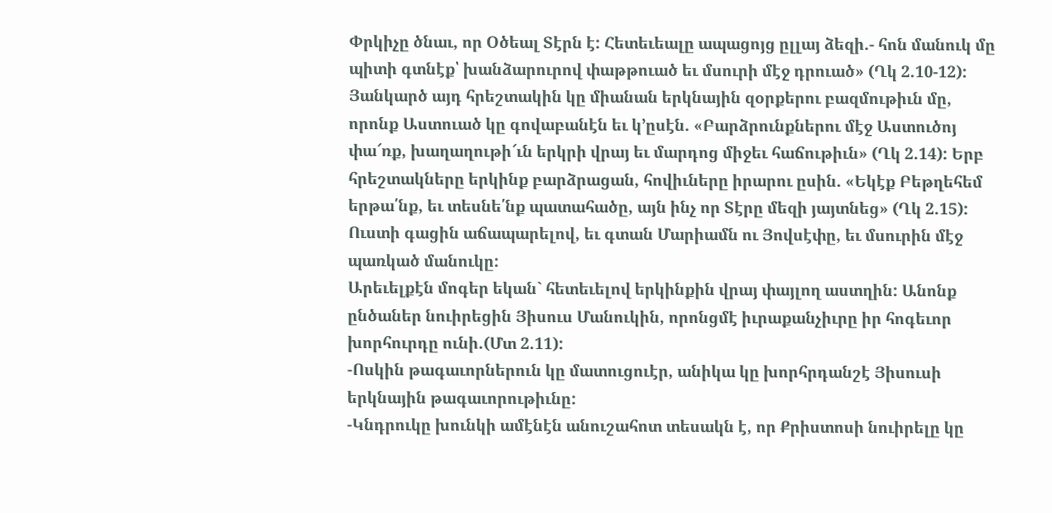Փրկիչը ծնաւ, որ Օծեալ Տէրն է: Հետեւեալը ապացոյց ըլլայ ձեզի.- հոն մանուկ մը պիտի գտնէք՝ խանձարուրով փաթթուած եւ մսուրի մէջ դրուած» (Ղկ 2.10-12): Յանկարծ այդ հրեշտակին կը միանան երկնային զօրքերու բազմութիւն մը, որոնք Աստուած կը գովաբանէն եւ կ՚ըսէն. «Բարձրունքներու մէջ Աստուծոյ փա՜ռք, խաղաղութի՜ւն երկրի վրայ եւ մարդոց միջեւ հաճութիւն» (Ղկ 2.14): Երբ հրեշտակները երկինք բարձրացան, հովիւները իրարու ըսին. «Եկէք Բեթղեհեմ երթա՛նք, եւ տեսնե՛նք պատահածը, այն ինչ որ Տէրը մեզի յայտնեց» (Ղկ 2.15): Ուստի գացին աճապարելով, եւ գտան Մարիամն ու Յովսէփը, եւ մսուրին մէջ պառկած մանուկը:
Արեւելքէն մոգեր եկան` հետեւելով երկինքին վրայ փայլող աստղին: Անոնք ընծաներ նուիրեցին Յիսուս Մանուկին, որոնցմէ իւրաքանչիւրը իր հոգեւոր խորհուրդը ունի.(Մտ 2.11):
-Ոսկին թագաւորներուն կը մատուցուէր, անիկա կը խորհրդանշէ Յիսուսի երկնային թագաւորութիւնը:
-Կնդրուկը խունկի ամէնէն անուշահոտ տեսակն է, որ Քրիստոսի նուիրելը կը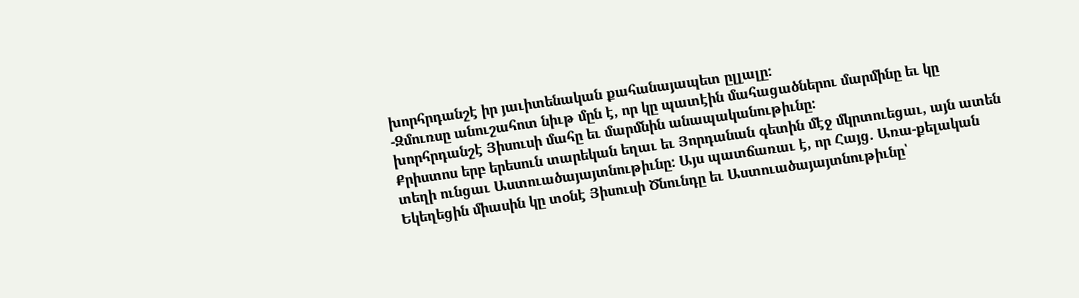խորհրդանշէ իր յաւիտենական քահանայապետ ըլլալը:
-Զմուռսը անուշահոտ նիւթ մըն է, որ կը պատէին մահացածներու մարմինը եւ կը խորհրդանշէ Յիսուսի մահը եւ մարմնին անապականութիւնը:
Քրիստոս երբ երեսուն տարեկան եղաւ եւ Յորդանան գետին մէջ մկրտուեցաւ, այն ատեն տեղի ունցաւ Աստուածայայտնութիւնը: Այս պատճառաւ է, որ Հայց. Առա-քելական Եկեղեցին միասին կը տօնէ Յիսուսի Ծնունդը եւ Աստուածայայտնութիւնը՝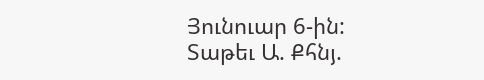Յունուար 6-ին:
Տաթեւ Ա. Քհնյ.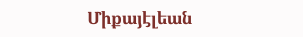Միքայէլեան